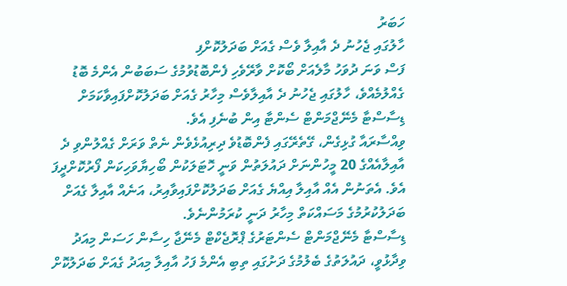ހަބަރު
ހާލުގައި ޖެހުނު ދެ އާއިލާ ވެސް ގެއަށް ބަދަލުކޮށްފި
ފަސް ވަނަ ދުވަހު މާލެއަށް ބޯކޮށް ވާރޭވެހި ފެންބޮޑުވުމުގެ ސަބަބުން އެންމެ ބޮޑު ގެއްލުމެއްވެ، ހާލުގައި ޖެހުނު ދެ އާއިލާވެސް މިހާރު ގެއަށް ބަދަލުކޮށްފައިވާކަމަށް ޑިސާސްޓާ މެނޭޖްމަންޓް ސެންޓާ އިން ބުނެފި އެވެ.
ވިއްސާރައާ ގުޅިގެން، ގޭތެރޭގައި ފެންބޮޑުވެ ދިރިއުޅެވެން ނެތް ވަރަށް ގެއްލުންވި ދެ އާއިލާއެއްގެ 20 މީހުންނަށް ދައުލަތުން ވަނީ ހޮޓަލަކުން ބޯހިޔާވަހިކަން ފޯރުކޮށްދީފަ އެވެ. އެތަނުން އެއް އާއިލާ އިއްޔެ ގެއަށް ބަދަލުކޮށްފައިވާއިރު، އަނެއް އާއިލާ ގެއަށް ބަދަލުކުރުމުގެ މަސައްކަތް މިހާރު ދަނީ ކުރަމުންނެވެ.
ޑިސާސްޓާ މެނޭޖްމަންޓް ސެންޓަރުގެ ޕްރޮޖެކްޓް މެނޭޖާ ހިސާން ހަސަން މިއަދު ވިދާޅުވީ، ދައުލަތުގެ ބެލުމުގެ ދަށުގައި ތިބި އެންމެ ފަހު އާއިލާ މިއަދު ގެއަށް ބަދަލުކޮށް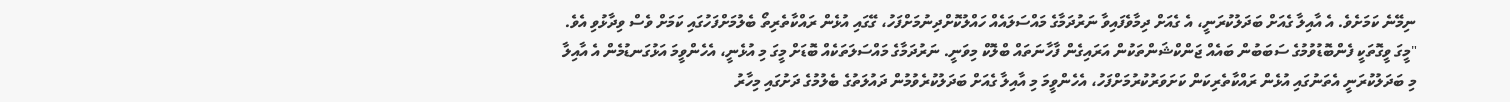ނިމޭނެ ކަމަށެވެ. އެ އާއިލާ ގެއަށް ބަދަލުކުރަނީ، އެ ގެއަށް ދިމާވެފައިވާ ނަރުދަމާގެ މައްސަލައެއް ހައްލުކޮށްދިނުމަށްފަހު، ގޭގައި އުޅެން ރައްކާތެރިތޯ ބެލުމަށްފަހުގައި ކަމަށް ވެސް ވިދާޅުވި އެވެ.
"މީގަ ވީގޮތަކީ ފެންބޮޑުވުމުގެ ސަބަބުން ބައެއް ޖަންކްޝަންތަކުން އަރައިގެން ފާހާނަތައް ބްލޮކް މިވަނީ. ނަރުދަމާގެ މައްސަލަތަކެއް ބޮޑަށް މީގަ މި އުޅެނީ، އެހެންވީމަ އަޅުގަނޑުމެން އެ އާއިލާ މި ބަދަލުކުރަނީ އެތަނުގައި އުޅެން ރައްކާތެރިކަން ކަށަވަރުކުރުމަށްފަހު، އެހެންވީމަ މި އާއިލާ ގެއަށް ބަދަލުކުރެވުމުން ދައުލަތުގެ ބެލުމުގެ ދަށުގައި މިހާރު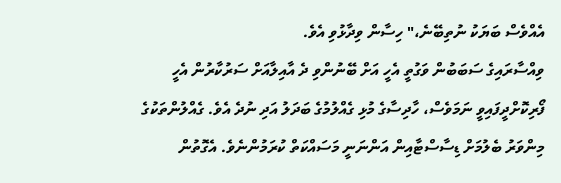އެއްވެސް ބަޔަކު ނުތިބޭނެ،" ހިސާން ވިދާޅުވި އެވެ.
ވިއްސާރައިގެ ސަބަބުން ވަގުތީ އެހީ އަށް ބޭނުންވި ދެ އާއިލާއަށް ސަރުކާރުން އެހީ ފޯރިކޮށްދީފައިވީ ނަމަވެސް، ހާދިސާގެ މުޅި ގެއްލުމުގެ ބަދަލު އަދި ނުދެ އެވެ. ގެއްލުންތަކުގެ މިންވަރު ބެލުމަށް ޑިސާސްޓާއިން އަންނަނީ މަސައްކަތް ކުރަމުންނެވެ. އެގޮތުން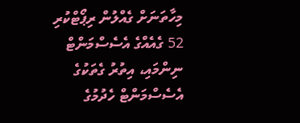މިހާތަނަށް ގެއްލުން ރިޕޯޓްކުރި 52 ގެއެއްގެ އެސެސްމަންޓް ނިންމައި، އިތުރު ގެތަކުގެ އެސެސްމަންޓް ހެދުމުގެ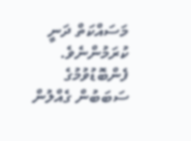މަސައްކަތް ދަނީ ކުރަމުންނެވެ.
ފެންބޮޑުވުމުގެ ސަބަބުން ގެއްލުން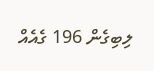ލިބިގެން 196 ގެއެއް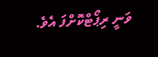ވަނީ ރިޕޯޓްކޮށްފަ އެވެ.